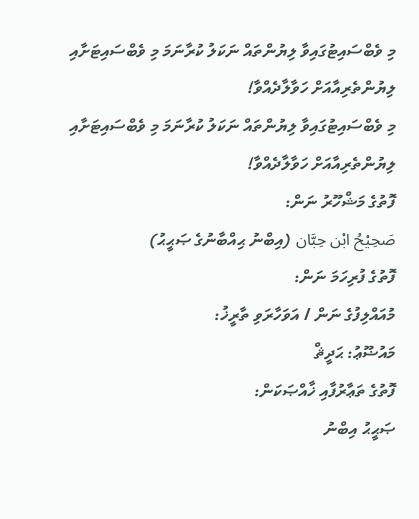މި ވެބްސައިޓުގައިވާ ލިޔުންތައް ނަކަލު ކުރާނަމަ މި ވެބްސައިޓަށާއި ލިޔުންތެރިއާއަށް ހަވާލާދެއްވާ!
މި ވެބްސައިޓުގައިވާ ލިޔުންތައް ނަކަލު ކުރާނަމަ މި ވެބްސައިޓަށާއި ލިޔުންތެރިއާއަށް ހަވާލާދެއްވާ!
ފޮތުގެ މަޝްހޫރު ނަން:
صَحِيْحُ ابْن حِبَّان (އިބްނު ޙިއްބާނުގެ ޞަޙީޙު)
ފޮތުގެ ފުރިހަމަ ނަން:
މުއައްލިފުގެ ނަން / އަވަހާރަވި ތާރީޚު:
މައުޟޫޢު: ޙަދީޘް
ފޮތުގެ ތަޢާރުފާއި ޚާއްޞަކަން:
ޞަޙީޙު އިބްނު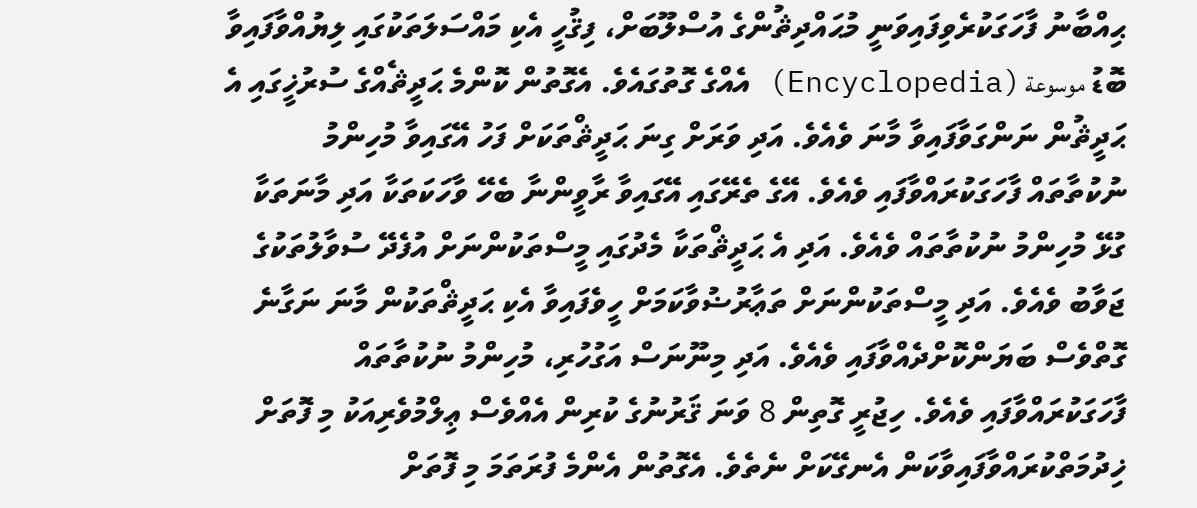ޙިއްބާނު ފާހަގަކުރެވިފައިވަނީ މުޙައްދިޘުންގެ އުސްލޫބަށް، ފިޤުހީ އެކި މައްސަލަތަކުގައި ލިޔުއްވާފައިވާ ބޮޑު موسوعة (Encyclopedia) އެއްގެ ގޮތުގައެވެ. އެގޮތުން ކޮންމެ ޙަދީޘެއްގެ ސުރުޚީގައި އެ ޙަދީޘުން ނަންގަވާފައިވާ މާނަ ވެއެވެ. އަދި ވަރަށް ގިނަ ޙަދީޘްތަކަށް ފަހު އޭގައިވާ މުހިންމު ނުކުތާތައް ފާހަގަކުރައްވާފައި ވެއެވެ. އޭގެ ތެރޭގައި އޭގައިވާ ރާވީންނާ ބެހޭ ވާހަކަތަކާ އަދި މާނަތަކާ ގުޅޭ މުހިންމު ނުކުތާތައް ވެއެވެ. އަދި އެ ޙަދީޘްތަކާ މެދުގައި މީސްތަކުންނަށް އުފެދޭ ސުވާލުތަކުގެ ޖަވާބު ވެއެވެ. އަދި މީސްތަކުންނަށް ތަޢާރުޟުވާކަމަށް ހީވެފައިވާ އެކި ޙަދީޘްތަކުން މާނަ ނަގާނެ ގޮތްވެސް ބަޔަންކޮށްދެއްވާފައި ވެއެވެ. އަދި މިނޫނަސް އަގުހުރި، މުހިންމު ނުކުތާތައް ފާހަގަކުރައްވާފައި ވެއެވެ. ހިޖުރީ ގޮތިން 8 ވަނަ ޤަރުނުގެ ކުރިން އެއްވެސް ޢިލްމުވެރިއަކު މި ފޮތަށް ޚިދުމަތްކުރައްވާފައިވާކަން އެނގޭކަށް ނެތެވެ. އެގޮތުން އެންމެ ފުރަތަމަ މި ފޮތަށް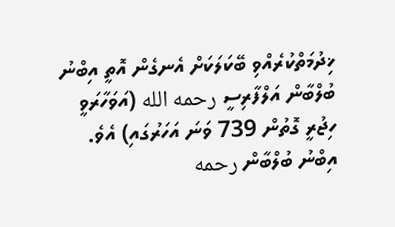ޚިދުމަތްކުރެއްވި ބޭކަލަކަށް އެނގެން އޮތީ އިބްނު ބުލްބާން އަލްފާރިސީ رحمه الله (އަވަހާރަވީ ހިޖުރީ ގޮތުން 739 ވަނަ އަހަރުގައި) އެވެ. އިބްނު ބުލްބާން رحمه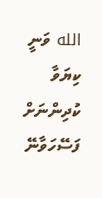الله ވަނީ ކިޔަވާ ކުދިންނަށް ފަސޭހަވާނޭ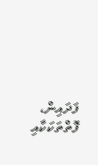ފަދައިން، ފޮތްތަކަކާއި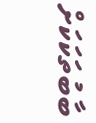ބާބުތަކަކަށް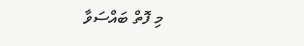މި ފޮތް ބައްސަވާ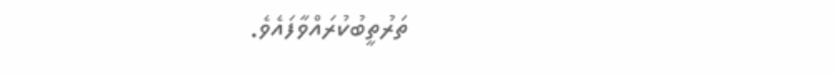ތަރުތީބުކުރައްވާފައެވެ.